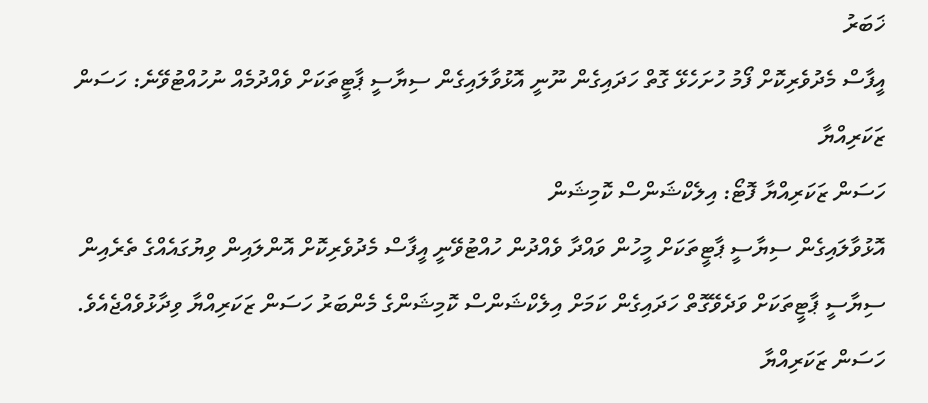ޚަބަރު
އީފާސް މެދުވެރިކޮށް ފޯމު ހުށަހެޅޭ ގޮތް ހަދައިގެން ނޫނީ އޮޅުވާލައިގެން ސިޔާސީ ޕާޓީތަކަށް ވެއްދުމެއް ނުހުއްޓުވޭނެ: ހަސަން ޒަކަރިއްޔާ
ހަސަން ޒަކަރިއްޔާ ފޮޓޯ: އިލެކްޝަންސް ކޮމިޝަން
އޮޅުވާލައިގެން ސިޔާސީ ޕާޓީތަކަށް މީހުން ވައްދާ ވެއްދުން ހުއްޓުވޭނީ އީފާސް މެދުވެރިކޮށް އޮންލައިން ވިޔުގައެއްގެ ތެރެއިން ސިޔާސީ ޕާޓީތަކަށް ވަދެވޭގޮތް ހަދައިގެން ކަމަށް އިލެކްޝަންސް ކޮމިޝަންގެ މެންބަރު ހަސަން ޒަކަރިއްޔާ ވިދާޅުވެއްޖެއެވެ.
ހަސަން ޒަކަރިއްޔާ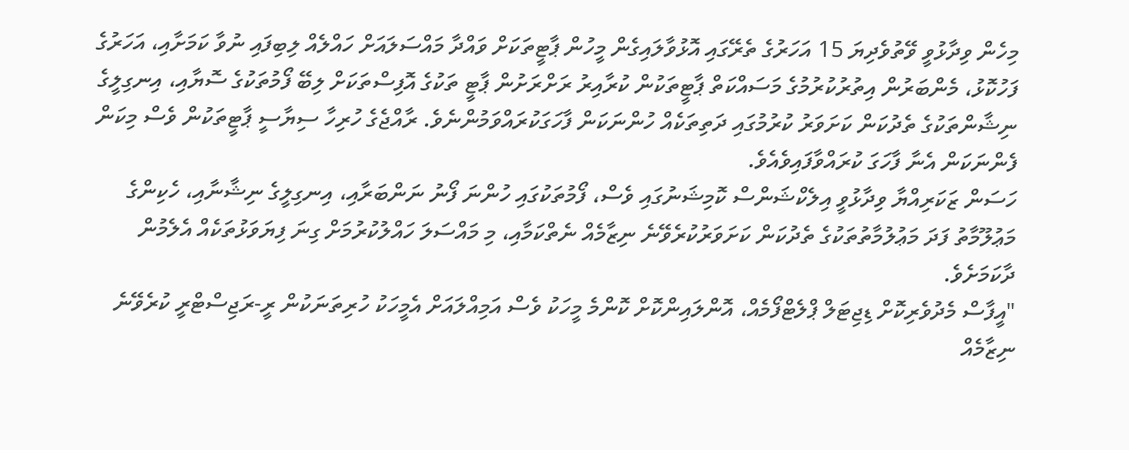މިހެން ވިދާޅުވީ ވޭތުވެދިޔަ 15 އަހަރުގެ ތެރޭގައި އޮޅުވާލައިގެން މީހުން ޕާޓީތަކަށް ވައްދާ މައްސަލައަށް ހައްލެއް ލިބިފައި ނުވާ ކަމަށާއި، އަހަރުގެ ފަހުކޮޅު، މެންބަރުން އިތުރުކުރުމުގެ މަސައްކަތް ޕާޓީތަކުން ކުރާއިރު ރަށްރަށުން ޕާޓީ ތަކުގެ އޮފިސްތަކަށް ލިބޭ ފޯމުތަކުގެ ސޮޔާއި، އިނގިލީގެ ނިޝާންތަކުގެ ތެދުކަން ކަށަވަރު ކުރުމުގައި ދަތިތަކެއް ހުންނަކަން ފާހަގަކުރައްވަމުންނެވެ. ރާއްޖެގެ ހުރިހާ ސިޔާސީ ޕާޓީތަކުން ވެސް މިކަން ފެންނަކަން އެނާ ފާހަގަ ކުރައްވާފައިވެއެވެ.
ހަސަން ޒަކަރިއްޔާ ވިދާޅުވީ އިލެކްޝަންސް ކޮމިޝަނުގައި ވެސް، ފޯމުތަކުގައި ހުންނަ ފޯނު ނަންބަރާއި، އިނގިލީގެ ނިޝާނާއި، ހެކިންގެ މަޢުލޫމާތު ފަދަ މަޢުލުމާތުތަކުގެ ތެދުކަން ކަށަވަރުކުރެވޭނެ ނިޒާމެއް ނެތްކަމާއި، މި މައްސަލަ ހައްލުކުރުމަށް ގިނަ ފިޔަވަޅުތަކެއް އެލެމުން ދާކަމަށެވެ.
"އީފާސް މެދުވެރިކޮށް ޑިޖިޓަލް ޕްލެޓްފޯމެއް، އޮންލައިންކޮށް ކޮންމެ މީހަކު ވެސް އަމިއްލައަށް އެމީހަކު ހުރިތަނަކުން ރީ-ރަޖިސްޓްރީ ކުރެވޭނެ ނިޒާމެއް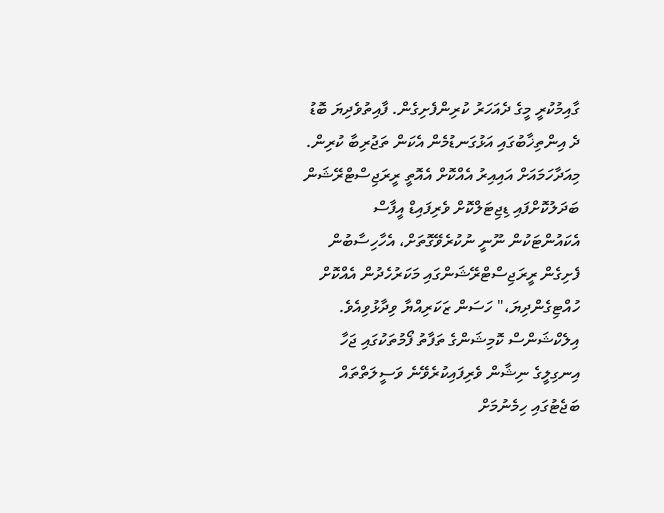ގާއިމުކުރީ މީގެ ދެއަހަރު ކުރިންފެށިގެން. ފާއިތުވެދިޔަ ބޮޑު ދެ އިންތިޚާބުގައި އަޅުގަނޑުމެން އެކަން ތަޖުރިބާ ކުރިން. މިއަދާހަމައަށް އައިއިރު އެއްކޮށް އެއޮތީ ރީރަޖިސްޓްރޭޝަން ބަދަލުކޮށްފައި ޑިޖިޓަލްކޮށް ވެރިފައިޑް އީފާސް އެކައުންޓަކުން ނޫނީ ނުކުރެވޭގޮތަށް، އެހާހިސާބުން ފެށިގެން ރީރަޖިސްޓްރޭޝަންގައި މަކަރުހެދުން އެއްކޮށް ހުއްޓިގެންދިޔަ،" ހަސަން ޒަކަރިއްޔާ ވިދާޅުވިއެވެ.
އިލެކްޝަންސް ކޮމިޝަންގެ ތަފާތު ފޯމުތަކުގައި ޖަހާ އިނގިލީގެ ނިޝާން ވެރިފައިކުރެވޭނެ ވަސީލަތްތައް ބަޖެޓުގައި ހިމެނުމަށް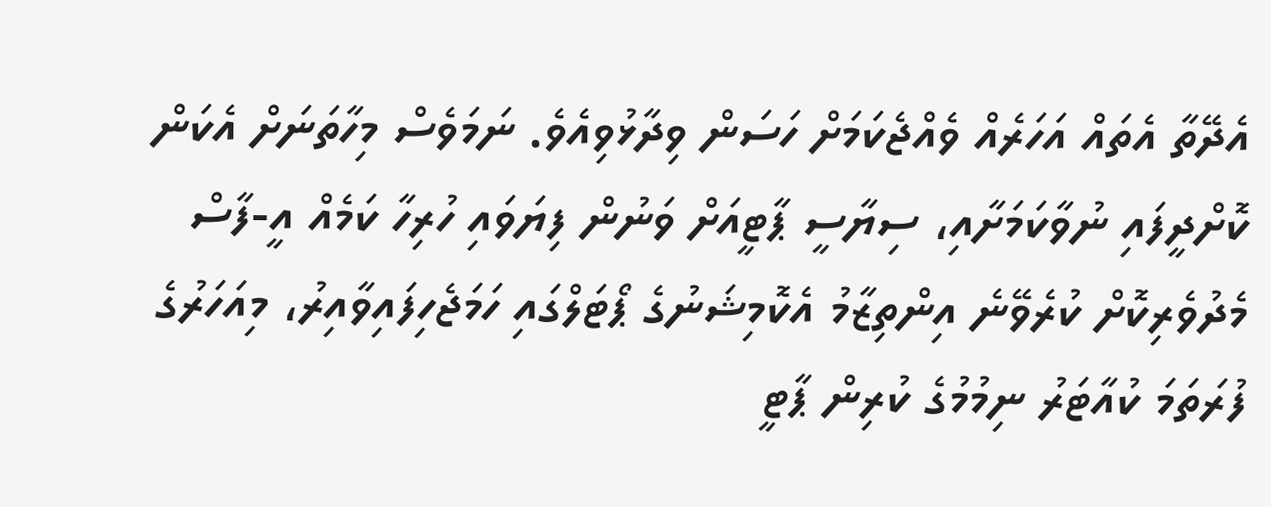އެދޭތާ އެތައް އަހަރެއް ވެއްޖެކަމަށް ހަސަން ވިދާޅުވިއެވެ. ނަމަވެސް މިހާތަނަށް އެކަން ކޮށްދީފައި ނުވާކަމަށާއި، ސިޔާސީ ޕާޓީއަށް ވަނުން ފިޔަވައި ހުރިހާ ކަމެއް އީ-ފާސް މެދުވެރިކޮށް ކުރެވޭނެ އިންތިޒާމު އެކޮމިޝަނުގެ ޕޯޓަލްގައި ހަމަޖެހިފައިވާއިރު، މިއަހަރުގެ ފުރަތަމަ ކުއާޓަރު ނިމުމުގެ ކުރިން ޕާޓީ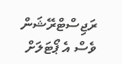ރަޖިސްޓްރޭޝަން ވެސް އެ ޕޯޓަލަށް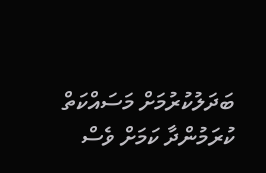ބަދަލުކުރުމަށް މަސައްކަތް ކުރަމުންދާ ކަމަށް ވެސް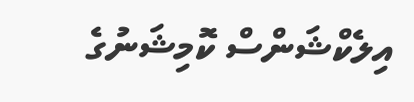އިލެކްޝަންސް ކޮމިޝަނުގެ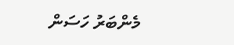މެންބަރު ހަސަން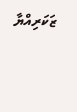ޒަކަރިއްޔާ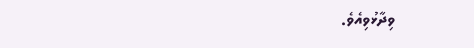ވިދާޅުވިއެވެ.